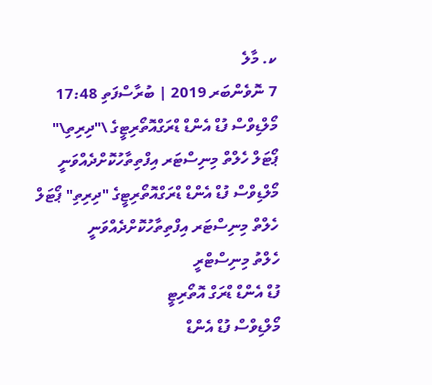ކ. މާލެ
7 ނޮވެންބަރ 2019 | ބުރާސްފަތި 17:48
މޯލްޑިވްސް ފުޑް އެންޑް ޑްރަގްއޮތޯރިޓީގެ \"ދިރިތި\" ޕޯޓަލް ހެލްތް މިނިސްޓަރ އިފްތިތާހުކޮށްދެއްވަނީ
މޯލްޑިވްސް ފުޑް އެންޑް ޑްރަގްއޮތޯރިޓީގެ "ދިރިތި" ޕޯޓަލް ހެލްތް މިނިސްޓަރ އިފްތިތާހުކޮށްދެއްވަނީ
ހެލްތު މިނިސްޓްރީ
ފުޑް އެންޑް ޑްރަގް އޮތޯރިޓީ
މޯލްޑިވްސް ފުޑް އެންޑް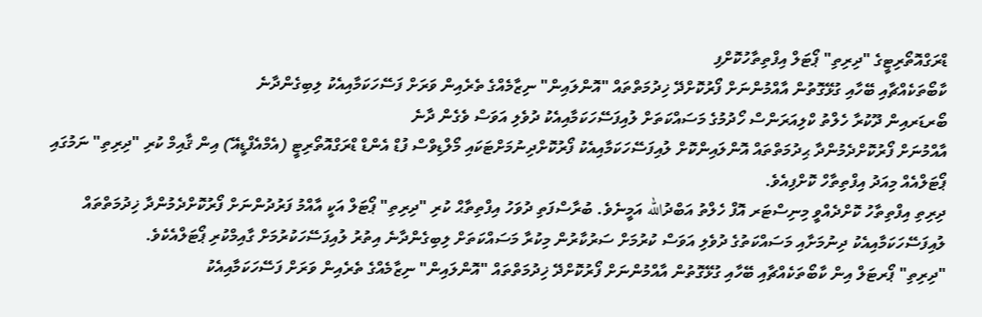ޑްރަގްއޮތޯރިޓީގެ "ދިރިތި" ޕޯޓަލް އިފްތިތާހުކޮށްފި
ކާބޯތަކެއްޗާއި ބޭހާއި ގުޅޭގޮތުން އާއްމުންނަށް ފޯރުކޮށްދޭ ޚިދުމަތްތައް "އޮންލައިން" ނިޒާމެއްގެ ތެރެއިން ވަރަށް ފަސޭހަކަމާއިއެކު ލިބިގެންދާނެ
ބޯރޑަރއިން ދޫކުރާ ހެލްތު ކްލިއަރަންސް ހޯދުމުގެ މަސައްކަތަށް ލުއިފަސޭހަކަމާއިއެކު ދުވެލި އަވަސް ވެގެން ދާނެ
އާއްމުނަށް ފޯރުކޮށްދެމުންދާ ޙިދުމަތްތައް އޮންލައިންކޮށް ލުއިފަސޭހަކަމާއިއެކު ފޯރުކޮށްދިނުމަށްޓަކައި މޯލްޑިވްސް ފުޑް އެންޑް ޑްރަގްއޮތޯރިޓީ (އެމްއެފްޑީއޭ) އިން ޤާއިމް ކުރި "ދިރިތި" ނަމުގައި ޕޯޓަލްއެއް މިއަދު އިފްތިތާހް ކޮށްފިއެވެ.
ދިރިތި އިފްތިތާހު ކޮށްދެއްވީ މިނިސްޓަރ އޮފް ހެލްތު އަބްދުالله އަމީނެވެ. ބުރާސްފަތި ދުވަހު އިފްތިތާޙް ކުރި "ދިރިތި" ޕޯޓަލް އަކީ އާއްމު ފަރުދުންނަށް ފޯރުކޮށްދެމުންދާ ޚިދުމަތްތައް ލުއިފަސޭހަކަމާއިއެކު ދިނުމަށާއި މަސައްކަތުގެ ދުވެލި އަވަސް ކުރުމަށް ސަރުކާރުން މިކުރާ މަސައްކަތަށް ލިބިގެންދާނެ އިތުރު ލުއިފަސޭހަކުރުމަށް ގާއިމްކުރި ޕޯޓަލްއެކެވެ.
"ދިރިތި" ޕޯރޓަލް އިން ކާބޯތަކެއްޗާއި ބޭހާއި ގުޅޭގޮތުން އާއްމުންނަށް ފޯރުކޮށްދޭ ޚިދުމަތްތައް "އޮންލައިން" ނިޒާމެއްގެ ތެރެއިން ވަރަށް ފަސޭހަކަމާއިއެކު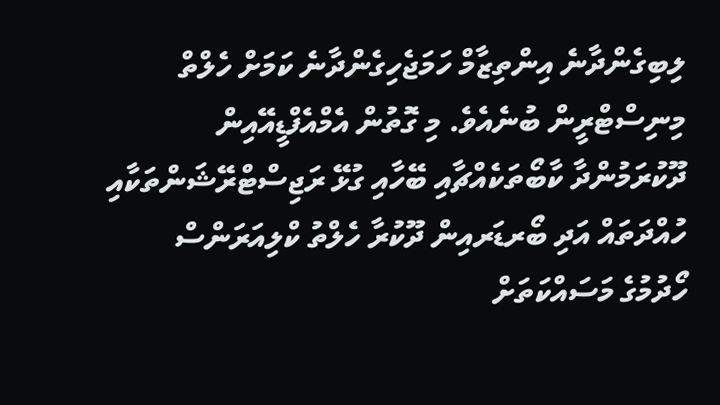ލިބިގެންދާނެ އިންތިޒާމް ހަމަޖެހިގެންދާނެ ކަމަށް ހެލްތް މިނިސްޓްރީން ބުނެއެވެ. މި ގޮތުން އެމްއެފްޑީއޭއިން ދޫކުރަމުންދާ ކާބޯތަކެއްޗާއި ބޭހާއި ގުޅޭ ރަޖިސްޓްރޭޝަންތަކާއި ހުއްދަތައް އަދި ބޯރޑަރއިން ދޫކުރާ ހެލްތު ކްލިއަރަންސް ހޯދުމުގެ މަސައްކަތަށް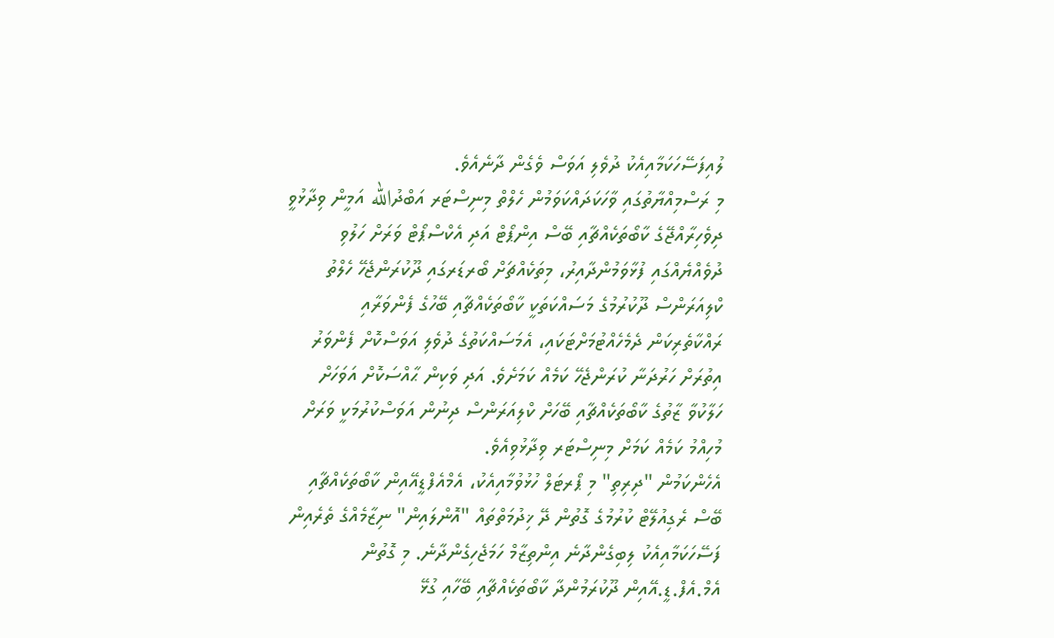ލުއިފަސޭހަކަމާއިއެކު ދުވެލި އަވަސް ވެގެން ދާނެއެވެ.
މި ރަސްމިއްޔާތުގައި ވާހަކަދައްކަވަމުން ހެލްތް މިނިސްޓަރ އަބްދުالله އަމީން ވިދާޅުވީ ދިވެހިރާއްޖޭގެ ކާބޯތަކެއްޗާއި ބޭސް އިންޕޯޓް އަދި އެކްސްޕޯޓް ވަރަށް ހަލުވި ދުވެއްޔެއްގައި ފުޅާވަމުންދާއިރު، މިތަކެއްޗަށް ބޯރޑަރގައި ދޫކުރަންޖެހޭ ހެލްތު ކްލިއަރަންސް ދޫކުރުމުގެ މަސައްކަތަކީ ކާބޯތަކެއްޗާއި ބޭހުގެ ފެންވަރާއި ރައްކާތެރިކަން ދެމެހެއްޓުމަށްޓަކައި، އެމަސައްކަތުގެ ދުވެލި އަވަސްކޮށް ފެންވަރު އިތުރަށް ހަރުދަނާ ކުރަންޖެހޭ ކަމެއް ކަމަށެވެ. އަދި ވަކިން ޙާއްސަކޮށް އަވަހަށް ހަލާކުވާ ޒާތުގެ ކާބޯތަކެއްޗާއި ބޭހަށް ކްލިއަރަންސް ދިނުން އަވަސްކުރުމަކީ ވަރަށް މުހިއްމު ކަމެއް ކަމަށް މިނިސްޓަރ ވިދާޅުވިއެވެ.
އެހެންކަމުން "ދިރިތި" މި ޕޯރޓަލް ހުޅުވުމާއިއެކު، އެމްއެފްޑީއޭއިން ކާބޯތަކެއްޗާއި ބޭސް ރެގިއުލޭޓް ކުރުމުގެ ގޮތުން ދޭ ޚިދުމަތްތައް "އޮންލައިން" ނިޒާމެއްގެ ތެރެއިން ފަސޭހަކަމާއިއެކު ލިބިގެންދާނެ އިންތިޒާމް ހަމަޖެހިގެންދާނެ. މި ގޮތުން އެމް.އެފް.ޑީ.އޭއިން ދޫކުރަމުންދާ ކާބޯތަކެއްޗާއި ބޭހާއި ގުޅޭ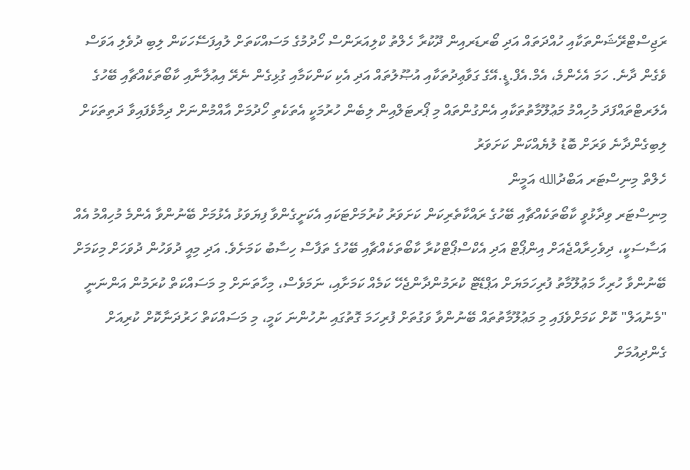ރަޖިސްޓްރޭޝަންތަކާއި ހުއްދަތައް އަދި ބޯރޑަރއިން ދޫކުރާ ހެލްތު ކްލިއަރަންސް ހޯދުމުގެ މަސައްކަތަށް ލުއިފަސޭހަކަން ލިބި ދުވެލި އަވަސް ވެގެން ދާނެ. ހަމަ އެހެންމެ، އެމް.އެފް.ޑީ.އޭގެ ގަވާޢިދުތަކާއި އުޞޫލުތައް އަދި އެކި ކަންކަމާއި ގުޅިގެން ނެރޭ އިޢުލާނާއި ކާބޯތަކެއްޗާއި ބޭހުގެ އެލަރޓްތައްފަދަ މުހިއްމު މަޢުލޫމާތުތަކާއި އެންގުންތައް މި ޕޯރޓަލްއިން ލިބެން ހުރުމަކީ އެތަކެތި ހޯދުމަށް އާއްމުންނަށް ދިމާވެފައިވާ ދަތިތަކަށް ލިބިގެންދާނެ ވަރަށް ބޮޑު ލުޔެއްކަން ކަށަވަރު
ހެލްތް މިނިސްޓަރ އަބްދުالله އަމީން
މިނިސްޓަރ ވިދާޅުވީ ކާބޯތަކެއްޗާއި ބޭހުގެ ރައްކާތެރިކަން ކަށަވަރު ކުރުމަށްޓަކައި އެކަށީގެންވާ ފިޔަވަޅު އެޅުމަށް ބޭނުންވާ އެންމެ މުހިއްމު އެއް އަސާސަކީ، ދިވެހިރާއްޖެއަށް އިންޕޯޓް އަދި އެކްސްޕޯޓްކުރާ ކާބޯތަކެއްޗާއި ބޭހުގެ ތަފާސް ހިސާބު ކަމަށެވެ. އަދި މިއީ ދުވަހުން ދުވަހަށް މިކަމަށް ބޭނުންވާ ހުރިހާ މަޢުލޫމާތު ފުރިހަމަޔަށް އަޕްޑޭޓް ކުރަމުންދާންޖެހޭ ކަމެއް ކަމަށާއި، ނަމަވެސް، މިހާތަނަށް މި މަސައްކަތް ކުރަމުން އަންނަނީ "މެނުއަލް" ކޮށް ކަމަށްވެފައި މި މަޢުލޫމާތުތައް ބޭނުންވާ ވަގުތަށް ފުރިހަމަ ގޮތުގައި ނުހުންނަ ކަމީ، މި މަސައްކަތް ހަރުދަނާކޮށް ކުރިއަށް ގެންދިއުމަށް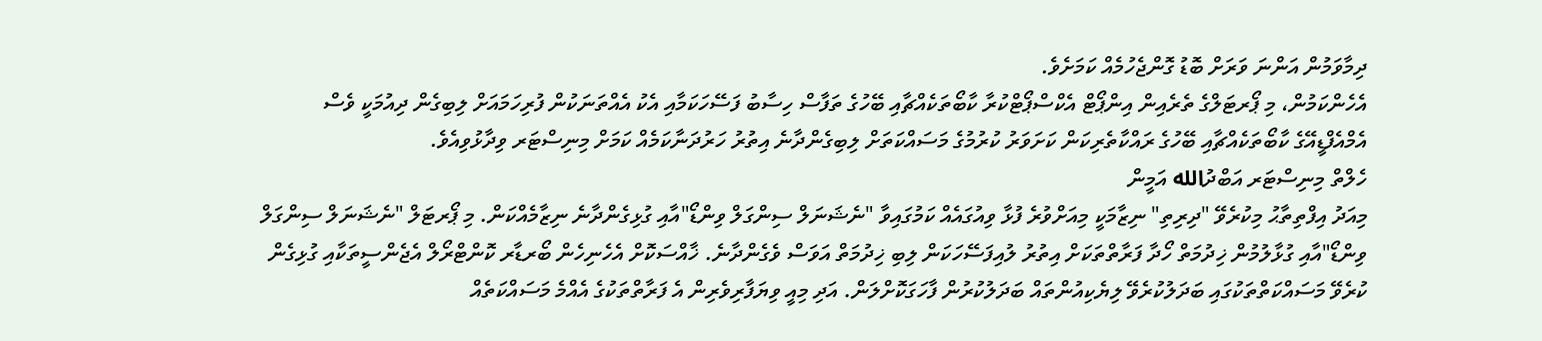ދިމާވަމުން އަންނަ ވަރަށް ބޮޑު ގޮންޖެހުމެއް ކަމަށެވެ.
އެހެންކަމުން، މި ޕޯރޓަލްގެ ތެރެއިން އިންޕޯޓް އެކްސްޕޯޓްކުރާ ކާބޯތަކެއްޗާއި ބޭހުގެ ތަފާސް ހިސާބު ފަސޭހަކަމާއި އެކު އެއްތަނަކުން ފުރިހަމައަށް ލިބިގެން ދިއުމަކީ ވެސް އެމްއެފްޑީއޭގެ ކާބޯތަކެއްޗާއި ބޭހުގެ ރައްކާތެރިކަން ކަށަވަރު ކުރުމުގެ މަސައްކަތަށް ލިބިގެންދާނެ އިތުރު ހަރުދަނާކަމެއް ކަމަށް މިނިސްޓަރ ވިދާޅުވިއެވެ.
ހެލްތް މިނިސްޓަރ އަބްދުالله އަމީން
މިއަދު އިފްތިތާޙު މިކުރެވޭ "ދިރިތި" ނިޒާމަކީ މިއަށްވުރެ ފުޅާ ވިއުގައެއް ކަމުގައިވާ "ނެޝަނަލް ސިންގަލް ވިންޑޯ"އާއި ގުޅިގެންދާނެ ނިޒާމެއްކަން. މި ޕޯރޓަލް "ނެޝަނަލް ސިންގަލް ވިންޑޯ"އާއި ގުޅާލުމުން ޚިދުމަތް ހޯދާ ފަރާތްތަކަށް އިތުރު ލުއިފަސޭހަކަން ލިބި ޚިދުމަތް އަވަސް ވެގެންދާނެ. ޚާއްސަކޮށް އެހެނިހެން ބޯރޑާރ ކޮންޓްރޯލް އެޖެންސީތަކާއި ގުޅިގެން ކުރެވޭ މަސައްކަތްތަކުގައި ބަދަލުކުރެވޭ ލިޔެކިއުންތައް ބަދަލުކުރުން ފާހަގަކޮށްލަން. އަދި މިއީ ވިޔަފާރިވެރިން އެ ފަރާތްތަކުގެ އެއްމެ މަސައްކަތެއް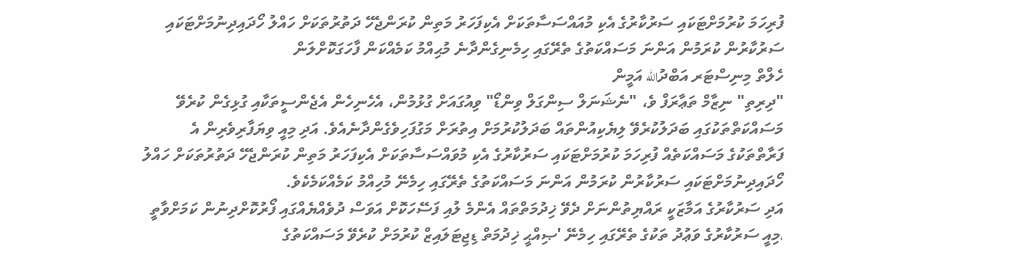ފުރިހަމަ ކުރުމަށްޓަކައި ސަރުކާރުގެ އެކި މުއައްސަސާތަކަށް އެކިފަހަރު މަތިން ކުރަންޖެހޭ ދަތުރުތަކަށް ހައްލު ހޯދައިދިނުމަށްޓަކައި ސަރުކާރުން ކުރަމުން އަންނަ މަސައްކަތުގެ ތެރޭގައި ހިމެނިގެންދާނެ މުޙިއްމު ކަމެއްކަން ފާހަގަކޮށްލަން
ހެލްތް މިނިސްޓަރ އަބްދުالله އަމީން
"ދިރިތި" ނިޒާމް ތަޢާރަފް ވެ، "ނެޝަނަލް ސިންގަލް ވިންޑޯ" ވިއުގައަށް ގުޅުމުން، އެހެނިހެން އެޖެންސީތަކާއި ގުޅިގެން ކުރެވޭ މަސައްކަތްތަކުގައި ބަދަލުކުރެވޭ ލިޔެކިއުންތައް ބަދަލުކުރުމަށް އިތުރަށް މަގުފަހިވެގެންދާނެއެވެ. އަދި މިއީ ވިޔަފާރިވެރިން އެ ފަރާތްތަކުގެ މަސައްކަތެއް ފުރިހަމަ ކުރުމަށްޓަކައި ސަރުކާރުގެ އެކި މުވައްސަސާތަކަށް އެކިފަހަރު މަތިން ކުރަންޖެހޭ ދަތުރުތަކަށް ހައްލު ހޯދައިދިނުމަށްޓަކައި ސަރުކާރުން ކުރަމުން އަންނަ މަސައްކަތުގެ ތެރޭގައި ހިމެނޭ މުހިއްމު ކަމެއްކަމެކެވެ.
އަދި ސަރުކާރުގެ އަމާޒަކީ ރައްޔިތުންނަށް ދެވޭ ޚިދުމަތްތައް އެންމެ ލުއި ފަސޭހަކޮށް އަވަސް ދުވެއްޔެއްގައި ފޯރުކޮށްދިނުން ކަމަށްވާތީ ،މިއީ ސަރުކާރުގެ ވަޢުދު ތަކުގެ ތެރޭގައި ހިމެނޭ 'ޞިއްޙީ ޚިދުމަތް ޑިޖިޓަލައިޒް ކުރުމަށް ކުރެވޭ މަސައްކަތުގެ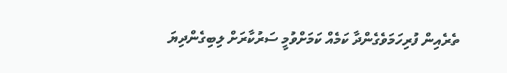ތެރެއިން ފުރިހަމަވެގެންދާ ކަމެއް ކަމަށްވުމީ ސަރުކާރަށް ލިބިގެންދިޔަ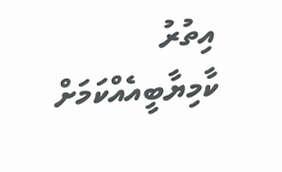އިތުރު ކާމިޔާބީއެއްކަމަށް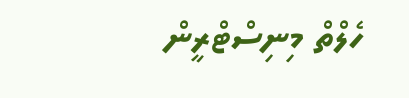ހެލްތް މިނިސްޓްރީން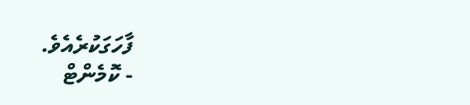ފާހަގަކުރެއެވެ.
- ކޮމެންޓް